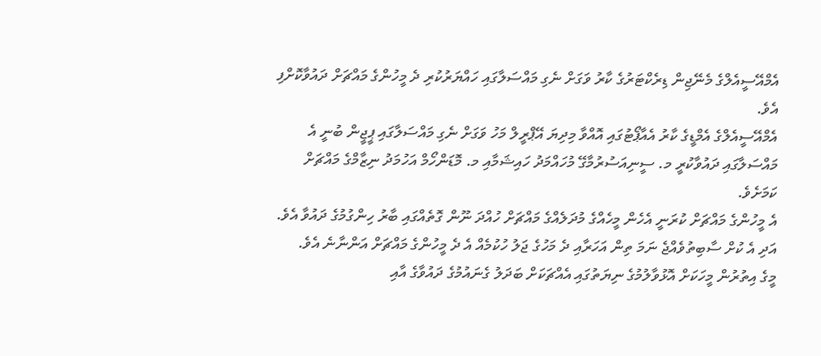އެމްއޭސީއެލްގެ މެނޭޖިން ޑިރެކްޓަރުގެ ކާރު ވަގަށް ނެގި މައްސަލާގައި ހައްޔަރުކުރި ދެ މީހުންގެ މައްޗަށް ދައުވާކޮށްފި އެވެ.
އެމްއޭސީއެލްގެ އެމްޑީގެ ކާރު އެއާޕޯޓުގައި އޮއްވާ މިދިޔަ އޭޕްރީލް މަހު ވަގަށް ނެގި މައްސަލާގައި ޕީޖީން ބުނީ އެ މައްސަލާގައި ދައުވާކުރީ މ. ސީނިއަސުރުމާގޭ މުހައްމަދު ހައިޝަމާއި މ. މޮޑަންހޯމް އަހުމަދު ނިޒާމްގެ މައްޗަށް ކަމަށެވެ.
އެ މީހުންގެ މައްޗަށް ކުރަނީ އެހެން މީހެއްގެ މުދަލެއްގެ މައްޗަށް ހުއްދަ ނޫން ގޮތެއްގައި ބާރު ހިންގުމުގެ ދައުވާ އެވެ. އަދި އެ ކުށް ސާބިތުވެއްޖެ ނަމަ ތިން އަހަރާއި ދެ މަހުގެ ޖަލު ހުކުމެއް އެ ދެ މީހުންގެ މައްޗަށް އަންނާނެ އެވެ.
މީގެ އިތުރުން މީހަކަށް އޮޅުވާލުމުގެ ނިޔަތުގައި އެއްޗަކަށް ބަދަލު ގެނައުމުގެ ދައުވާގެ އާއި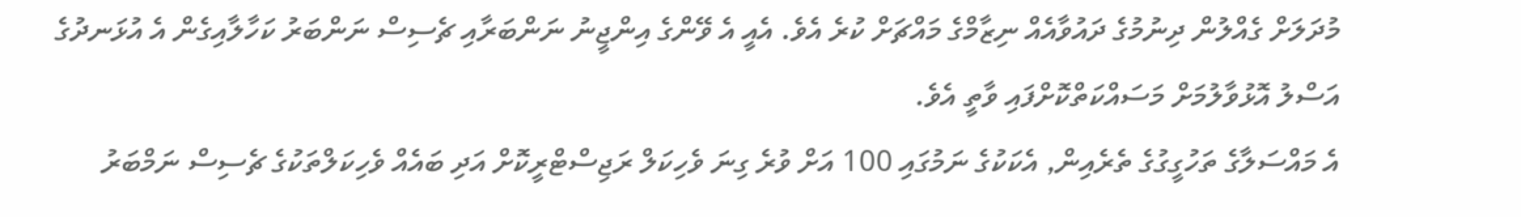މުދަލަށް ގެއްލުން ދިނުމުގެ ދައުވާއެއް ނިޒާމްގެ މައްޗަށް ކުރެ އެވެ. އެއީ އެ ވޭންގެ އިންޖީނު ނަންބަރާއި ޗެސިސް ނަންބަރު ކަހާލާއިގެން އެ އުޅަނދުގެ އަސްލު އޮޅުވާލުމަށް މަސައްކަތްކޮށްފައި ވާތީ އެވެ.
އެ މައްސަލާގެ ތަހުގީގުގެ ތެރެއިން, އެކަކުގެ ނަމުގައި 100 އަށް ވުރެ ގިނަ ވެހިކަލް ރަޖިސްޓްރީކޮށް އަދި ބައެއް ވެހިކަލްތަކުގެ ޗެސިސް ނަމްބަރު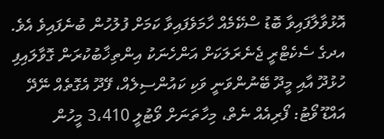އޮޅުވާލާފައިވާ ބޮޑު ސްކޭމެއް ހާމަވެފައިވާ ކަމަށް ފުލުހުން ބުނެފައިވެ އެވެ.
އދގެ ސެކެޓްރީ ޖެނެރަލަކަށް އަންހެނަކު އިންތިޚާބުކުރަން ގޮވާލައިފި
ހުޅުދޫ އާއި މީދޫ ބޭނުންވަނީ ވަކި ކައުންސިލެއް، ފޭދޫ އެގޮތެއް ނޭދޭ
އައްޑޫ ވޯޓު: ފޯރިއެއް ނެތް، މިހާތަނަށް ވޯޓުލީ 3،410 މީހުން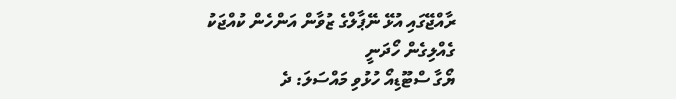ރާއްޖޭގައި އުޅޭ ނޭޕާލްގެ ޒުވާން އަންހެން ކުއްޖަކު ގެއްލިގެން ހޯދަނީ
ޔޯގާ ސްޓޫޑިއޯ ހުޅުވި މައްސަލަ: ދެ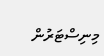މިނިސްޓަރުން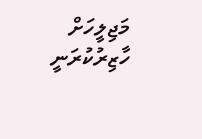މަޖިލީހަށް ހާޒިރުކުރަނީ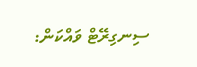ސިނގިރޭޓް ވައްކަން: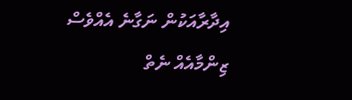އިދާރާއަކުން ނަގާނެ އެއްވެސް ޒިންމާއެއް ނެތް